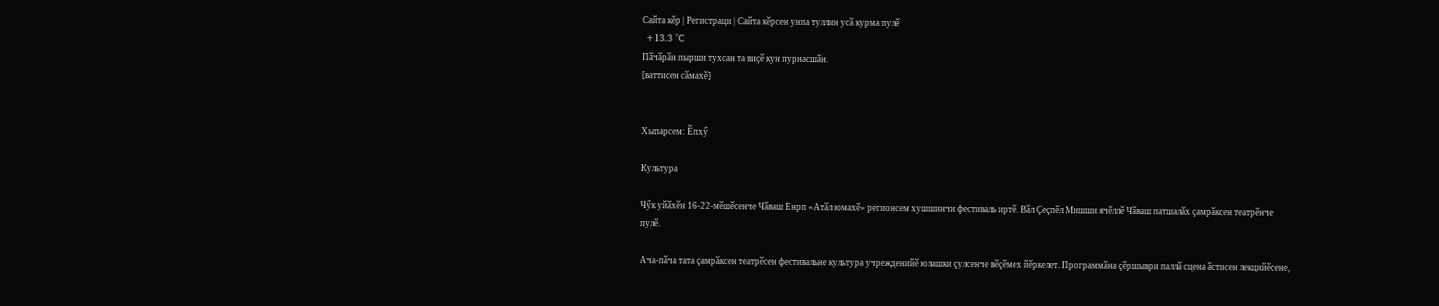Сайта кӗр | Регистраци | Сайта кӗрсен унпа туллин усӑ курма пулӗ
 +13.3 °C
Пӑчӑрӑн пырши тухсан та виҫӗ кун пурнасшӑн.
[ваттисен сӑмахӗ]


Хыпарсем: Ӗпхӳ

Культура

Чӳк уйӑхӗн 16-22-мӗшӗсенче Чӑваш Енрп «Атӑл юмахӗ» регионсем хушшинчи фестиваль иртӗ. Вӑл Ҫеҫпӗл Мишши ячӗллӗ Чӑваш патшалӑх ҫамрӑксен театрӗнче пулӗ.

Ача-пӑча тата ҫамрӑксен театрӗсен фестивальне культура учрежденийӗ юлашки ҫулсенче вӗҫӗмех йӗркелет. Программӑна ҫӗршыври паллӑ сцена ӑстисен лекцийӗсене,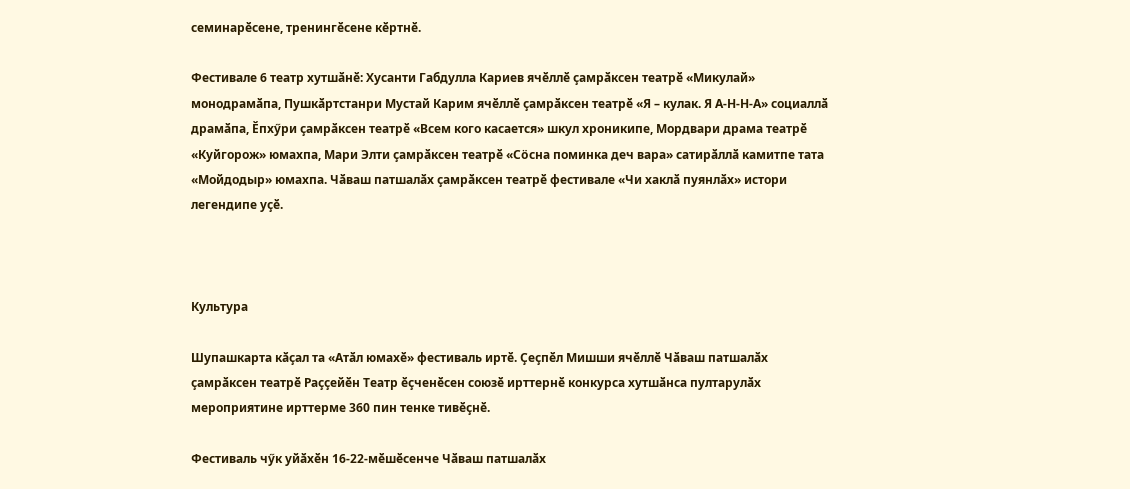семинарӗсене, тренингӗсене кӗртнӗ.

Фестивале 6 театр хутшӑнӗ: Хусанти Габдулла Кариев ячӗллӗ ҫамрӑксен театрӗ «Микулай» монодрамӑпа, Пушкӑртстанри Мустай Карим ячӗллӗ ҫамрӑксен театрӗ «Я – кулак. Я А-Н-Н-А» социаллӑ драмӑпа, Ӗпхӳри ҫамрӑксен театрӗ «Всем кого касается» шкул хроникипе, Мордвари драма театрӗ «Куйгорож» юмахпа, Мари Элти ҫамрӑксен театрӗ «Сöсна поминка деч вара» сатирӑллӑ камитпе тата «Мойдодыр» юмахпа. Чӑваш патшалӑх ҫамрӑксен театрӗ фестивале «Чи хаклӑ пуянлӑх» истори легендипе уҫӗ.



Культура

Шупашкарта кӑҫал та «Атӑл юмахӗ» фестиваль иртӗ. Ҫеҫпӗл Мишши ячӗллӗ Чӑваш патшалӑх ҫамрӑксен театрӗ Раҫҫейӗн Театр ӗҫченӗсен союзӗ ирттернӗ конкурса хутшӑнса пултарулӑх мероприятине ирттерме 360 пин тенке тивӗҫнӗ.

Фестиваль чӳк уйӑхӗн 16-22-мӗшӗсенче Чӑваш патшалӑх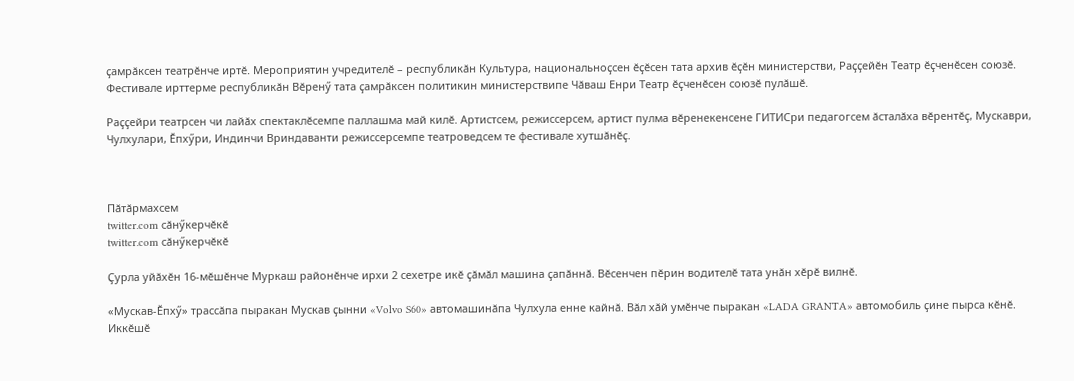ҫамрӑксен театрӗнче иртӗ. Мероприятин учредителӗ – республикӑн Культура, национальноҫсен ӗҫӗсен тата архив ӗҫӗн министерстви, Раҫҫейӗн Театр ӗҫченӗсен союзӗ. Фестивале ирттерме республикӑн Вӗренӳ тата ҫамрӑксен политикин министерствипе Чӑваш Енри Театр ӗҫченӗсен союзӗ пулӑшӗ.

Раҫҫейри театрсен чи лайӑх спектаклӗсемпе паллашма май килӗ. Артистсем, режиссерсем, артист пулма вӗренекенсене ГИТИСри педагогсем ӑсталӑха вӗрентӗҫ, Мускаври, Чулхулари, Ӗпхӳри, Индинчи Вриндаванти режиссерсемпе театроведсем те фестивале хутшӑнӗҫ.



Пӑтӑрмахсем
twitter.com сӑнӳкерчӗкӗ
twitter.com сӑнӳкерчӗкӗ

Ҫурла уйӑхӗн 16-мӗшӗнче Муркаш районӗнче ирхи 2 сехетре икӗ ҫӑмӑл машина ҫапӑннӑ. Вӗсенчен пӗрин водителӗ тата унӑн хӗрӗ вилнӗ.

«Мускав-Ӗпхӳ» трассӑпа пыракан Мускав ҫынни «Volvo S60» автомашинӑпа Чулхула енне кайнӑ. Вӑл хӑй умӗнче пыракан «LADA GRANTA» автомобиль ҫине пырса кӗнӗ. Иккӗшӗ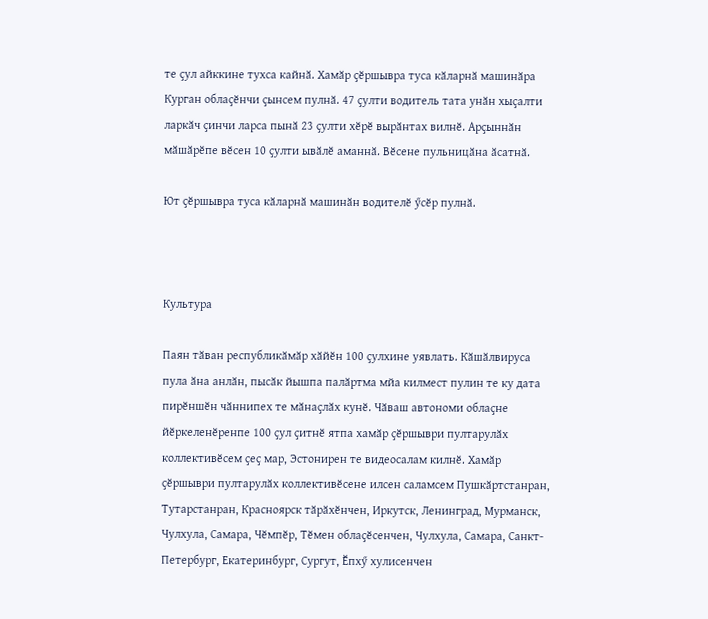те ҫул айккине тухса кайнӑ. Хамӑр ҫӗршывра туса кӑларнӑ машинӑра Курган облаҫӗнчи ҫынсем пулнӑ. 47 ҫулти водитель тата унӑн хыҫалти ларкӑч ҫинчи ларса пынӑ 23 ҫулти хӗрӗ вырӑнтах вилнӗ. Арҫыннӑн мӑшӑрӗпе вӗсен 10 ҫулти ывӑлӗ аманнӑ. Вӗсене пульницӑна ӑсатнӑ.

Ют ҫӗршывра туса кӑларнӑ машинӑн водителӗ ӳсӗр пулнӑ.



Культура

Паян тӑван республикӑмӑр хӑйӗн 100 ҫулхине уявлать. Кӑшӑлвируса пула ӑна анлӑн, пысӑк йышпа палӑртма мйа килмест пулин те ку дата пирӗншӗн чӑннипех те мӑнаҫлӑх кунӗ. Чӑваш автономи облаҫне йӗркеленӗренпе 100 ҫул ҫитнӗ ятпа хамӑр ҫӗршыври пултарулӑх коллективӗсем ҫеҫ мар, Эстонирен те видеосалам килнӗ. Хамӑр ҫӗршыври пултарулӑх коллективӗсене илсен саламсем Пушкӑртстанран, Тутарстанран, Красноярск тӑрӑхӗнчен, Иркутск, Ленинград, Мурманск, Чулхула, Самара, Чӗмпӗр, Тӗмен облаҫӗсенчен, Чулхула, Самара, Санкт-Петербург, Екатеринбург, Сургут, Ӗпхӳ хулисенчен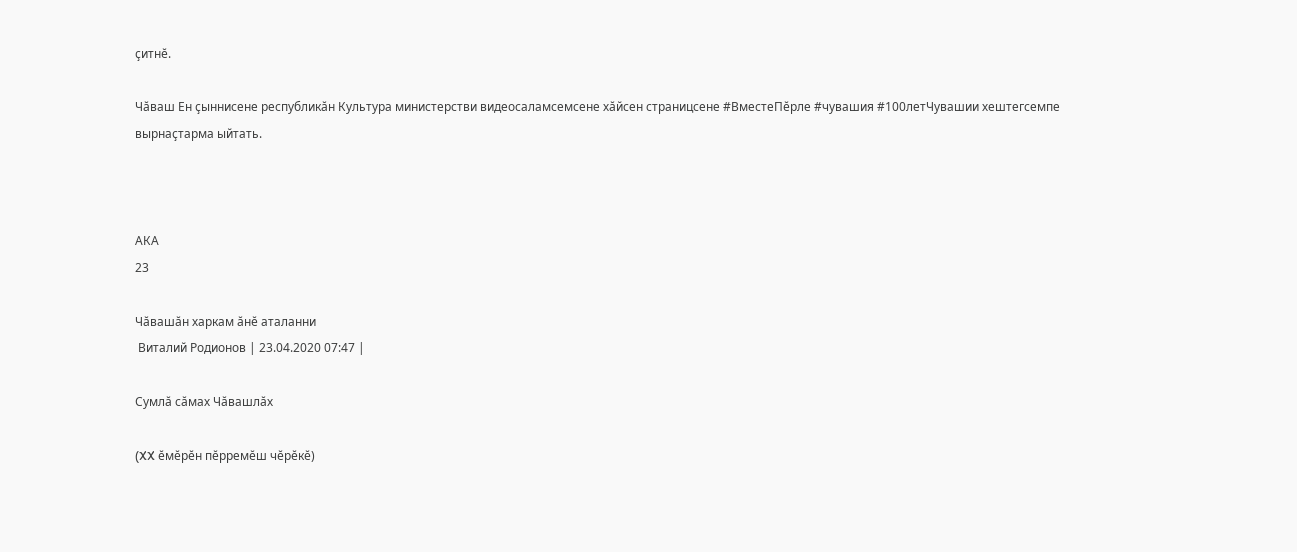ҫитнӗ.

Чӑваш Ен ҫыннисене республикӑн Культура министерстви видеосаламсемсене хӑйсен страницсене #ВместеПӗрле #чувашия #100летЧувашии хештегсемпе вырнаҫтарма ыйтать.



АКА
23

Чӑвашӑн харкам ӑнӗ аталанни
 Виталий Родионов | 23.04.2020 07:47 |

Сумлӑ сӑмах Чӑвашлӑх

(XX ӗмӗрӗн пӗрремӗш чӗрӗкӗ)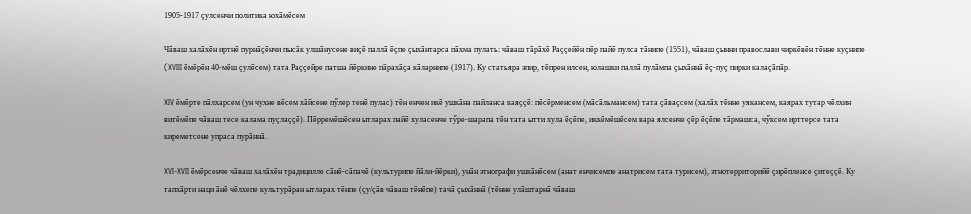1905‑1917 ҫулсенчи политика юхӑмӗсем

Чӑваш халӑхӗн иртнӗ пурнӑҫӗнчи пысӑк улшӑнусене виҫӗ паллӑ ӗҫпе ҫыхӑнтарса пӑхма пулать: чӑваш тӑрӑхӗ Раҫҫейӗн пӗр пайӗ пулса тӑнипе (1551), чӑваш ҫынни православи чиркӗвӗн тӗнне куҫнипе (XVIII ӗмӗрӗн 40-мӗш ҫулӗсем) тата Раҫҫейре патша йӗркине пӑрахӑҫа кӑларнипе (1917). Ку статьяра эпир, тӗпрен илсен, юлашки паллӑ пулӑмпа ҫыхӑннӑ ӗҫ-пуҫ пирки калаҫӑпӑр.

XIV ӗмӗрте пӑлхарсем (ун чухне вӗсем хӑйсене пӳлер тенӗ пулас) тӗн енчен икӗ ушкӑна пайланса каяҫҫӗ: пӗсӗрменсем (мӑсӑльмансем) тата ҫӑваҫсем (халӑх тӗнне уякансем, каярах тутар чӗлхин витӗмӗпе чӑваш тесе калама пуҫлаҫҫӗ). Пӗрремӗшӗсен ытларах пайӗ хуласенче тӳре-шарапа тӗн тата ытти хула ӗҫӗпе, иккӗмӗшӗсем вара ялсенче ҫӗр ӗҫӗпе тӑрмашса, чӳксем ирттерсе тата киреметсене упраса пурӑннӑ.

XVI‑XVII ӗмӗрсенче чӑваш халӑхӗн традицилле сӑнӗ-сӑпачӗ (культурипе йӑли-йӗрки), унӑн этнографи ушкӑнӗсем (анат енчисемпе анатрисем тата турисем), этнотерриторийӗ ҫирӗпленсе ҫитеҫҫӗ. Ку тапхӑрти наци ӑнӗ чӗлхепе культурӑран ытларах тӗнпе (ҫу/ҫӑв чӑваш тӗнӗпе) тачӑ ҫыхӑннӑ (тӗнне улӑштарнӑ чӑваш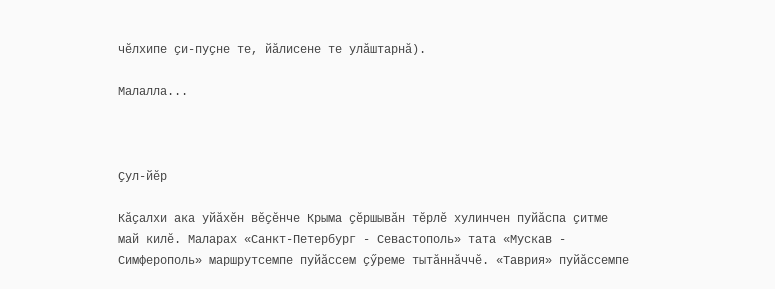чӗлхипе ҫи-пуҫне те, йӑлисене те улӑштарнӑ).

Малалла...



Ҫул-йӗр

Кӑҫалхи ака уйӑхӗн вӗҫӗнче Крыма ҫӗршывӑн тӗрлӗ хулинчен пуйӑспа ҫитме май килӗ. Маларах «Санкт-Петербург - Севастополь» тата «Мускав - Симферополь» маршрутсемпе пуйӑссем ҫӳреме тытӑннӑччӗ. «Таврия» пуйӑссемпе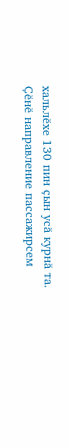хальлӗхе 130 пин ҫын усӑ курнӑ та. Ҫӗнӗ направление пассажирсем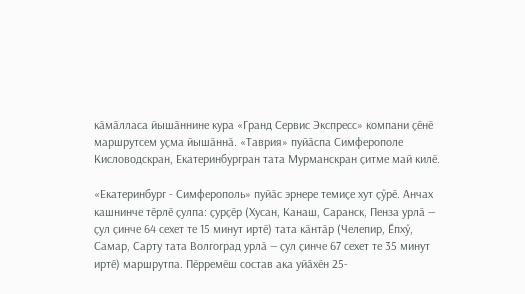кӑмӑлласа йышӑннине кура «Гранд Сервис Экспресс» компани ҫӗнӗ маршрутсем уҫма йышӑннӑ. «Таврия» пуйӑспа Симферополе Кисловодскран, Екатеринбургран тата Мурманскран ҫитме май килӗ.

«Екатеринбург - Симферополь» пуйӑс эрнере темиҫе хут ҫӳрӗ. Анчах кашнинче тӗрлӗ ҫулпа: ҫурҫӗр (Хусан, Канаш, Саранск, Пенза урлӑ — ҫул ҫинче 64 сехет те 15 минут иртӗ) тата кӑнтӑр (Челепир, Ӗпхӳ, Самар, Сарту тата Волгоград урлӑ — ҫул ҫинче 67 сехет те 35 минут иртӗ) маршрутпа. Пӗрремӗш состав ака уйӑхӗн 25-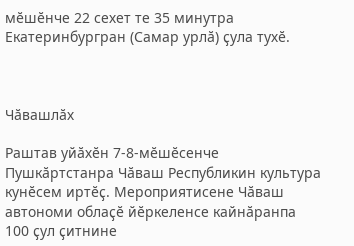мӗшӗнче 22 сехет те 35 минутра Екатеринбургран (Самар урлӑ) ҫула тухӗ.



Чӑвашлӑх

Раштав уйӑхӗн 7-8-мӗшӗсенче Пушкӑртстанра Чӑваш Республикин культура кунӗсем иртӗҫ. Мероприятисене Чӑваш автономи облаҫӗ йӗркеленсе кайнӑранпа 100 ҫул ҫитнине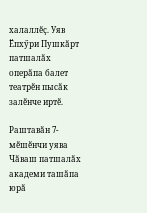халаллӗҫ. Уяв Ӗпхӳри Пушкӑрт патшалӑх оперӑпа балет театрӗн пысӑк залӗнче иртӗ.

Раштавӑн 7-мӗшӗнчи уява Чӑваш патшалӑх академи ташӑпа юрӑ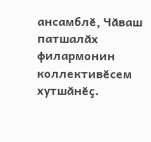ансамблӗ, Чӑваш патшалӑх филармонин коллективӗсем хутшӑнӗҫ.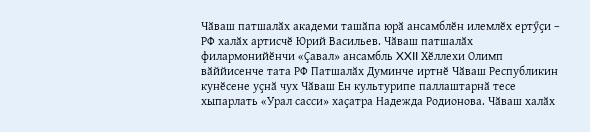Чӑваш патшалӑх академи ташӑпа юрӑ ансамблӗн илемлӗх ертӳҫи – РФ халӑх артисчӗ Юрий Васильев. Чӑваш патшалӑх филармонийӗнчи «Ҫавал» ансамбль XXII Хӗллехи Олимп вӑййисенче тата РФ Патшалӑх Думинче иртнӗ Чӑваш Республикин кунӗсене уҫнӑ чух Чӑваш Ен культурипе паллаштарнӑ тесе хыпарлать «Урал сасси» хаҫатра Надежда Родионова. Чӑваш халӑх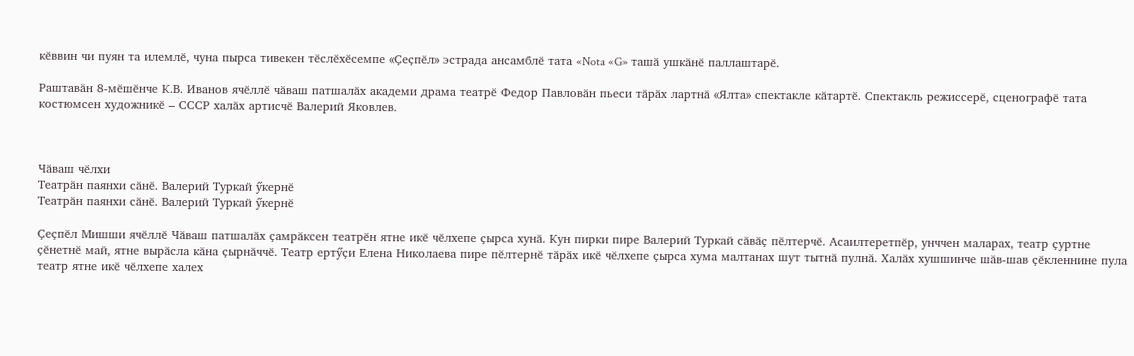кӗввин чи пуян та илемлӗ, чуна пырса тивекен тӗслӗхӗсемпе «Ҫеҫпӗл» эстрада ансамблӗ тата «Nota «G» ташӑ ушкӑнӗ паллаштарӗ.

Раштавӑн 8-мӗшӗнче К.В. Иванов ячӗллӗ чӑваш патшалӑх академи драма театрӗ Федор Павловӑн пьеси тӑрӑх лартнӑ «Ялта» спектакле кӑтартӗ. Спектакль режиссерӗ, сценографӗ тата костюмсен художникӗ – СССР халӑх артисчӗ Валерий Яковлев.



Чӑваш чӗлхи
Театрӑн паянхи сӑнӗ. Валерий Туркай ӳкернӗ
Театрӑн паянхи сӑнӗ. Валерий Туркай ӳкернӗ

Ҫеҫпӗл Мишши ячӗллӗ Чӑваш патшалӑх ҫамрӑксен театрӗн ятне икӗ чӗлхепе ҫырса хунӑ. Кун пирки пире Валерий Туркай сӑвӑҫ пӗлтерчӗ. Асаилтеретпӗр, унччен маларах, театр ҫуртне ҫӗнетнӗ май, ятне вырӑсла кӑна ҫырнӑччӗ. Театр ертӳҫи Елена Николаева пире пӗлтернӗ тӑрӑх икӗ чӗлхепе ҫырса хума малтанах шут тытнӑ пулнӑ. Халӑх хушшинче шӑв-шав ҫӗкленнине пула театр ятне икӗ чӗлхепе халех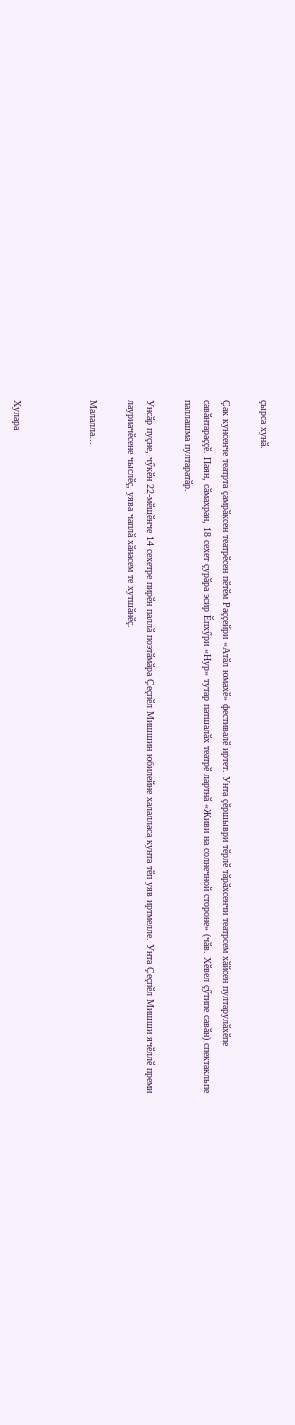ҫырса хунӑ.

Ҫак кунсенче театрта ҫамрӑксен театрӗсен пӗтӗм Раҫҫейри «Атӑл юмахӗ» фестивалӗ иртет. Унта ҫӗршыври тӗрлӗ тӑрӑхсенчи театрсем хӑйсен пултарулӑхӗпе савӑнтараҫҫӗ. Паян, сӑмахран, 18 сехет ҫурӑра эсир Ӗпхӳри «Нур» тутар патшалӑх театрӗ лартнӑ «Живи на солнечной стороне» (чӑв. Хӗвел ҫӳтипе савӑн) спектакльпе паллашма пултаратӑр.

Унсӑр пуҫне, чӳкӗн 22-мӗшӗнче 14 сехетре пирӗн паллӑ поэтӑмӑра Ҫеҫпӗл Мишшин юбилейне халалласа кунта тӗп уяв иртмелле. Унта Ҫеҫпӗл Мишши ячӗллӗ преми лауриачӗсене чыслӗҫ, уява чаплӑ хӑнасем те хутшӑнӗҫ.

Малалла...



Хулара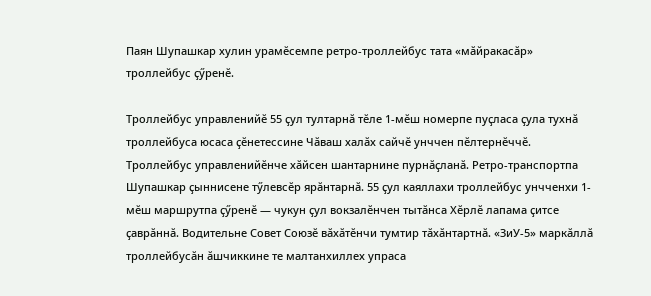Паян Шупашкар хулин урамӗсемпе ретро-троллейбус тата «мӑйракасӑр» троллейбус ҫӳренӗ.

Троллейбус управленийӗ 55 ҫул тултарнӑ тӗле 1-мӗш номерпе пуҫласа ҫула тухнӑ троллейбуса юсаса ҫӗнетессине Чӑваш халӑх сайчӗ унччен пӗлтернӗччӗ. Троллейбус управленийӗнче хӑйсен шантарнине пурнӑҫланӑ. Ретро-транспортпа Шупашкар ҫыннисене тӳлевсӗр ярӑнтарнӑ. 55 ҫул каяллахи троллейбус унчченхи 1-мӗш маршрутпа ҫӳренӗ — чукун ҫул вокзалӗнчен тытӑнса Хӗрлӗ лапама ҫитсе ҫаврӑннӑ. Водительне Совет Союзӗ вӑхӑтӗнчи тумтир тӑхӑнтартнӑ. «ЗиУ-5» маркӑллӑ троллейбусӑн ӑшчиккине те малтанхиллех упраса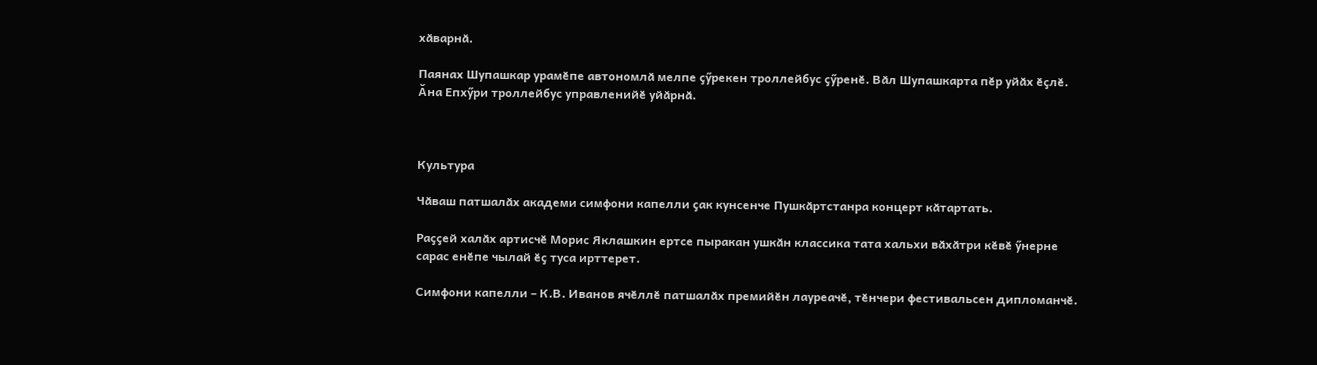хӑварнӑ.

Паянах Шупашкар урамӗпе автономлӑ мелпе ҫӳрекен троллейбус ҫӳренӗ. Вӑл Шупашкарта пӗр уйӑх ӗҫлӗ. Ӑна Епхӳри троллейбус управленийӗ уйӑрнӑ.



Культура

Чӑваш патшалӑх академи симфони капелли ҫак кунсенче Пушкӑртстанра концерт кӑтартать.

Раҫҫей халӑх артисчӗ Морис Яклашкин ертсе пыракан ушкӑн классика тата хальхи вӑхӑтри кӗвӗ ӳнерне сарас енӗпе чылай ӗҫ туса ирттерет.

Симфони капелли – К.В. Иванов ячӗллӗ патшалӑх премийӗн лауреачӗ, тӗнчери фестивальсен дипломанчӗ.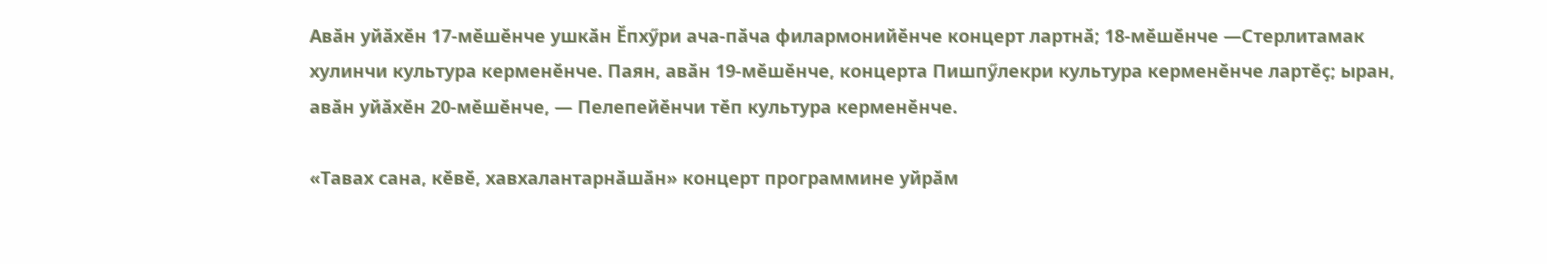Авӑн уйӑхӗн 17-мӗшӗнче ушкӑн Ӗпхӳри ача-пӑча филармонийӗнче концерт лартнӑ; 18-мӗшӗнче —Стерлитамак хулинчи культура керменӗнче. Паян, авӑн 19-мӗшӗнче, концерта Пишпӳлекри культура керменӗнче лартӗҫ; ыран, авӑн уйӑхӗн 20-мӗшӗнче, — Пелепейӗнчи тӗп культура керменӗнче.

«Тавах сана, кӗвӗ, хавхалантарнӑшӑн» концерт программине уйрӑм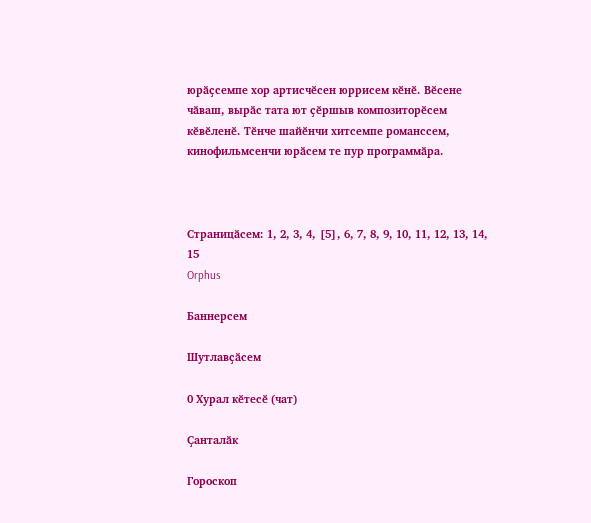юрӑҫсемпе хор артисчӗсен юррисем кӗнӗ. Вӗсене чӑваш, вырӑс тата ют ҫӗршыв композиторӗсем кӗвӗленӗ. Тӗнче шайӗнчи хитсемпе романссем, кинофильмсенчи юрӑсем те пур программӑра.



Страницӑсем: 1, 2, 3, 4, [5], 6, 7, 8, 9, 10, 11, 12, 13, 14, 15
Orphus

Баннерсем

Шутлавҫӑсем

0 Хурал кӗтесӗ (чат)

Ҫанталӑк

Гороскоп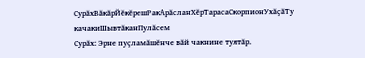СурӑхВӑкӑрЙӗкӗрешРакАрӑсланХӗрТарасаСкорпионУхӑҫӑТу качакиШывтӑканПулӑсем
Сурӑх: Эрне пуҫламӑшӗнче вӑй чакнине туятӑр.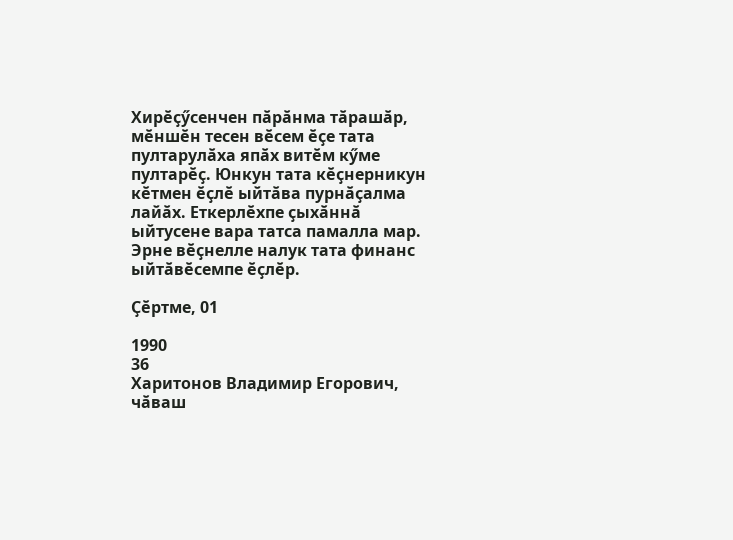Хирӗҫӳсенчен пӑрӑнма тӑрашӑр, мӗншӗн тесен вӗсем ӗҫе тата пултарулӑха япӑх витӗм кӳме пултарӗҫ. Юнкун тата кӗҫнерникун кӗтмен ӗҫлӗ ыйтӑва пурнӑҫалма лайӑх. Еткерлӗхпе ҫыхӑннӑ ыйтусене вара татса памалла мар. Эрне вӗҫнелле налук тата финанс ыйтӑвӗсемпе ӗҫлӗр.

Ҫӗртме, 01

1990
36
Харитонов Владимир Eгорович, чӑваш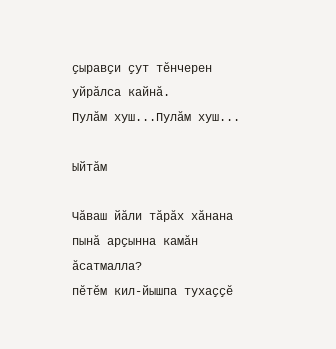ҫыравҫи ҫут тӗнчерен уйрӑлса кайнӑ.
Пулӑм хуш...Пулӑм хуш...

Ыйтӑм

Чӑваш йӑли тӑрӑх хӑнана пынӑ арҫынна камӑн ӑсатмалла?
пӗтӗм кил-йышпа тухаҫҫӗ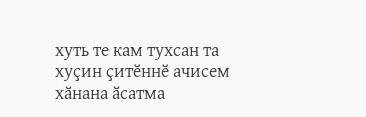хуть те кам тухсан та
хуҫин ҫитӗннӗ ачисем
хӑнана ӑсатма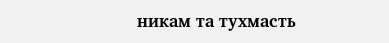никам та тухмасть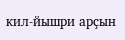кил-йышри арҫын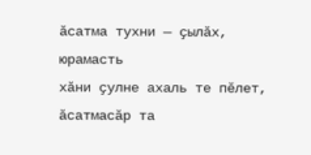ӑсатма тухни — ҫылӑх, юрамасть
хӑни ҫулне ахаль те пӗлет, ӑсатмасӑр та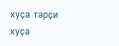хуҫа тарҫи
хуҫа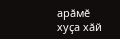арӑмӗ
хуҫа хӑй